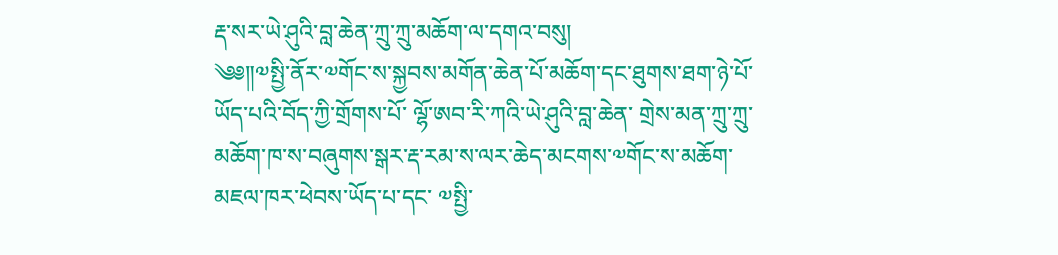རྡ་སར་ཡེ་ཤུའི་བླ་ཆེན་ཀྲུ་ཀྲུ་མཆོག་ལ་དགའ་བསུ།
༄༅༎༧སྤྱི་ནོར་༧གོང་ས་སྐྱབས་མགོན་ཆེན་པོ་མཆོག་དང་ཐུགས་ཐག་ཉེ་པོ་ཡོད་པའི་བོད་ཀྱི་གྲོགས་པོ་ ལྷོ་ཨབ་རི་ཀའི་ཡེ་ཤུའི་བླ་ཆེན་ གྲེས་མན་ཀྲུ་ཀྲུ་མཆོག་ཁ་ས་བཞུགས་སྒར་རྡ་རམ་ས་ལར་ཆེད་མངགས་༧གོང་ས་མཆོག་མཇལ་ཁར་ཕེབས་ཡོད་པ་དང་ ༧སྤྱི་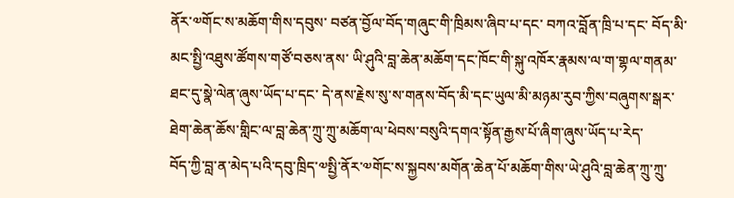ནོར་༧གོང་ས་མཆོག་གིས་དབུས་ བཙན་བྱོལ་བོད་གཞུང་གི་ཁྲིམས་ཞིབ་པ་དང་ བཀའ་བློན་ཁྲི་པ་དང་ བོད་མི་མང་སྤྱི་འཐུས་ཚོགས་གཙོ་བཅས་ནས་ ཡི་ཤུའི་བླ་ཆེན་མཆོག་དང་ཁོང་གི་སྐུ་འཁོར་རྣམས་ལ་ག་གྷལ་གནམ་ཐང་དུ་སྣེ་ལེན་ཞུས་ཡོད་པ་དང་ དེ་ནས་རྗེས་སུ་ས་གནས་བོད་མི་དང་ཡུལ་མི་མཉམ་རུབ་ཀྱིས་བཞུགས་སྒར་ཐེག་ཆེན་ཆོས་གླིང་ལ་བླ་ཆེན་ཀྲུ་ཀྲུ་མཆོག་ལ་ཕེབས་བསུའི་དགའ་སྟོན་རྒྱས་པོ་ཞིག་ཞུས་ཡོད་པ་རེད་
བོད་ཀྱི་བླ་ན་མེད་པའི་དབུ་ཁྲིད་༧སྤྱི་ནོར་༧གོང་ས་སྐྱབས་མགོན་ཆེན་པོ་མཆོག་གིས་ཡེ་ཤུའི་བླ་ཆེན་ཀྲུ་ཀྲུ་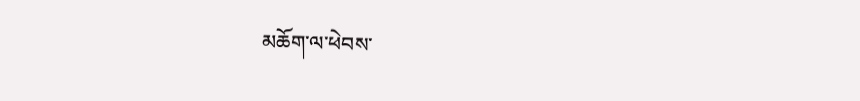མཆོག་ལ་ཕེབས་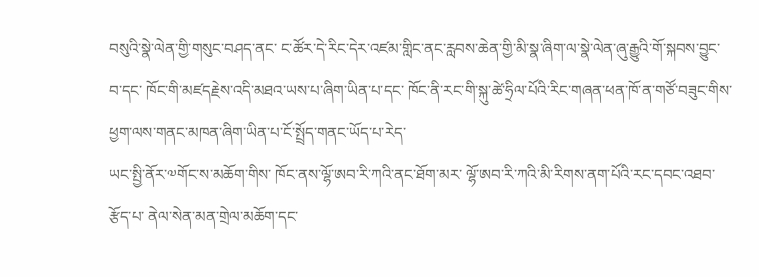བསུའི་སྣེ་ལེན་གྱི་གསུང་བཤད་ནང་ ང་ཚོར་དེ་རིང་དེར་འཛམ་གླིང་ནང་རླབས་ཆེན་གྱི་མི་སྣ་ཞིག་ལ་སྣེ་ལེན་ཞུ་རྒྱུའི་གོ་སྐབས་བྱུང་བ་དང་ ཁོང་གི་མཛདརྗེས་འདི་མཐའ་ཡས་པ་ཞིག་ཡིན་པ་དང་ ཁོང་ནི་རང་གི་སྐུ་ཚེ་ཧྲིལ་པོའི་རིང་གཞན་ཕན་ཁོ་ན་གཙོ་བཟུང་གིས་ཕྱག་ལས་གནང་མཁན་ཞིག་ཡིན་པ་ངོ་སྤྲོད་གནང་ཡོད་པ་རེད་
ཡང་སྤྱི་ནོར་༧གོང་ས་མཆོག་གིས་ ཁོང་ནས་ལྷོ་ཨབ་རི་ཀའི་ནང་ཐོག་མར་ ལྷོ་ཨབ་རི་ཀའི་མི་རིགས་ནག་པོའི་རང་དབང་འཐབ་རྩོད་པ་ ནེལ་སེན་མན་གྲེལ་མཆོག་དང་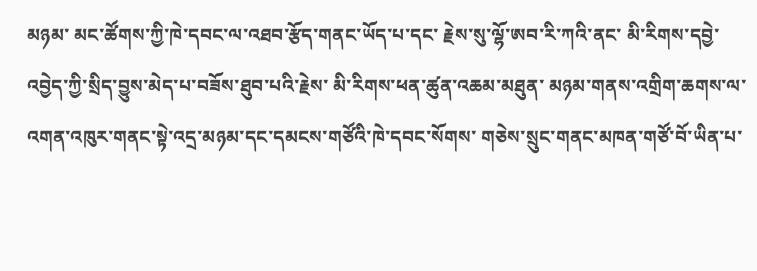མཉམ་ མང་ཚོགས་ཀྱི་ཁེ་དབང་ལ་འཐབ་རྩོད་གནང་ཡོད་པ་དང་ རྗེས་སུ་ལྷོ་ཨབ་རི་ཀའི་ནང་ མི་རིགས་དབྱེ་འབྱེད་ཀྱི་སྲིད་བྱུས་མེད་པ་བཟོས་ཐུབ་པའི་རྗེས་ མི་རིགས་ཕན་ཚུན་འཆམ་མཐུན་ མཉམ་གནས་འགྲིག་ཆགས་ལ་འགན་འཁུར་གནང་སྟེ་འདྲ་མཉམ་དང་དམངས་གཙོའི་ཁེ་དབང་སོགས་ གཅེས་སྲུང་གནང་མཁན་གཙོ་བོ་ཡིན་པ་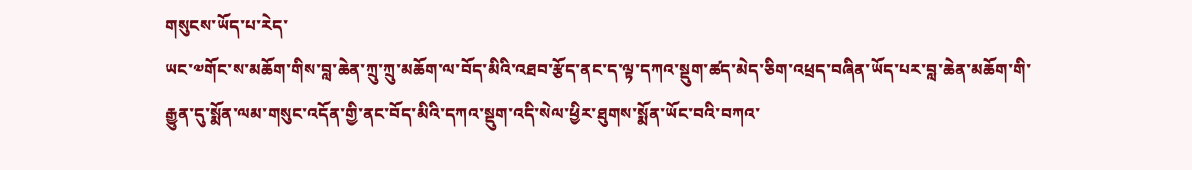གསུངས་ཡོད་པ་རེད་
ཡང་༧གོང་ས་མཆོག་གིས་བླ་ཆེན་ཀྲུ་ཀྲུ་མཆོག་ལ་བོད་མིའི་འཐབ་རྩོད་ནང་ད་ལྟ་དཀའ་སྡུག་ཚད་མེད་ཅིག་འཕྲད་བཞིན་ཡོད་པར་བླ་ཆེན་མཆོག་གི་རྒྱུན་དུ་སྨོན་ལམ་གསུང་འདོན་གྱི་ནང་བོད་མིའི་དཀའ་སྡུག་འདི་སེལ་ཕྱིར་ཐུགས་སྨོན་ཡོང་བའི་བཀའ་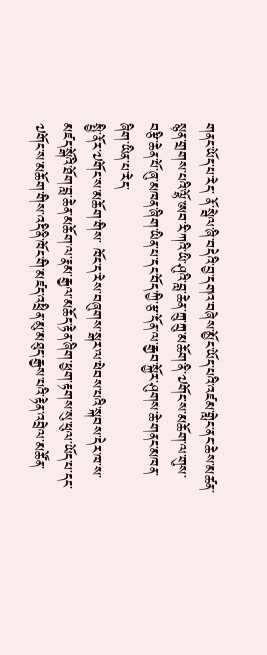གནང་ཡོད་པ་རེད་ ནོ་སྦེལ་ཞི་བདེའི་བྱ་དགའ་བཞེས་མྱོང་ཡོད་པའི་འཛམ་གླེང་ནང་ཆེས་མཚན་སྙན་གྲགས་པའི་ལྷོ་ཨབ་རི་ཀའི་ཡི་ཤུའི་བླ་ཆེན་ཀྲུ་ཀྲུ་མཆོག་ནི་༧གོང་ས་མཆོག་ལ་གུས་བརྩི་ཆེན་པོ་ཞུ་མཁན་ཞིག་ཡིན་པ་དང་བོད་ཀྱི་རྩ་དོན་ལ་རྒྱབ་སྐྱོར་ཤུགས་ཆེ་གནང་མཁན་ཞིག་ཡིན་པ་རེད་
སྤྱི་ནོར་༧གོང་ས་མཆོག་གིས་ ཁོང་ད་རེས་བཞུགས་སྒར་ལ་ཕེབས་པའི་སྐབས་དེར་ཁ་ས་མཛད་སྒོའི་ཐོག་བླ་ཆེན་མཆོག་ལ་རྣམ་རྒྱལ་མཆོད་རྟེན་ཞིག་ཕྱག་རྟགས་སུ་ཕུལ་ཡོད་པ་དང་ ༧གོང་ས་མཆོག་གིས་འདི་ནི་ཁོང་གི་མཛད་འཕྲིན་མུ་མཐུད་རྒྱས་པའི་རྟེན་འབྲེལ་མཚོན་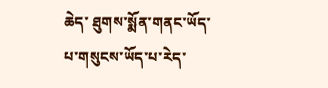ཆེད་ ཐུགས་སྨོན་གནང་ཡོད་པ་གསུངས་ཡོད་པ་རེད་